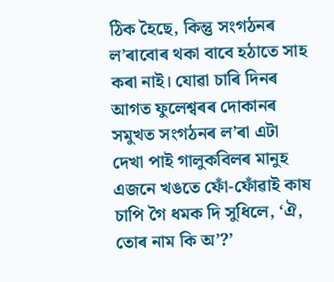ঠিক হৈছে, কিন্তু সংগঠনৰ ল’ৰাবোৰ থকা বাবে হঠাতে সাহ কৰা নাই। যোৱা চাৰি দিনৰ আগত ফুলেশ্বৰৰ দোকানৰ সমুখত সংগঠনৰ ল’ৰা এটা দেখা পাই গালুকবিলৰ মানুহ
এজনে খঙতে ফোঁ-ফোঁৱাই কাষ চাপি গৈ ধমক দি সুধিলে, ‘ঐ, তোৰ নাম কি অ’?’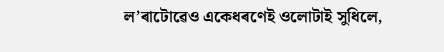ল’ৰাটোৱেও একেধৰণেই ওলোটাই সুধিলে,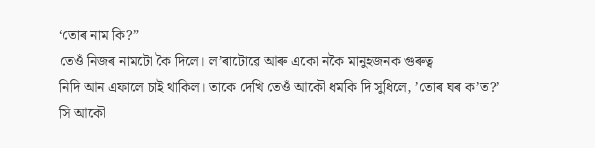‘তোৰ নাম কি?”
তেওঁ নিজৰ নামটো কৈ দিলে। ল’ৰাটোৱে আৰু একো নকৈ মানুহজনক গুৰুত্ব
নিদি আন এফালে চাই থাকিল। তাকে দেখি তেওঁ আকৌ ধমকি দি সুধিলে, ’তোৰ ঘৰ ক’ত?’
সি আকৌ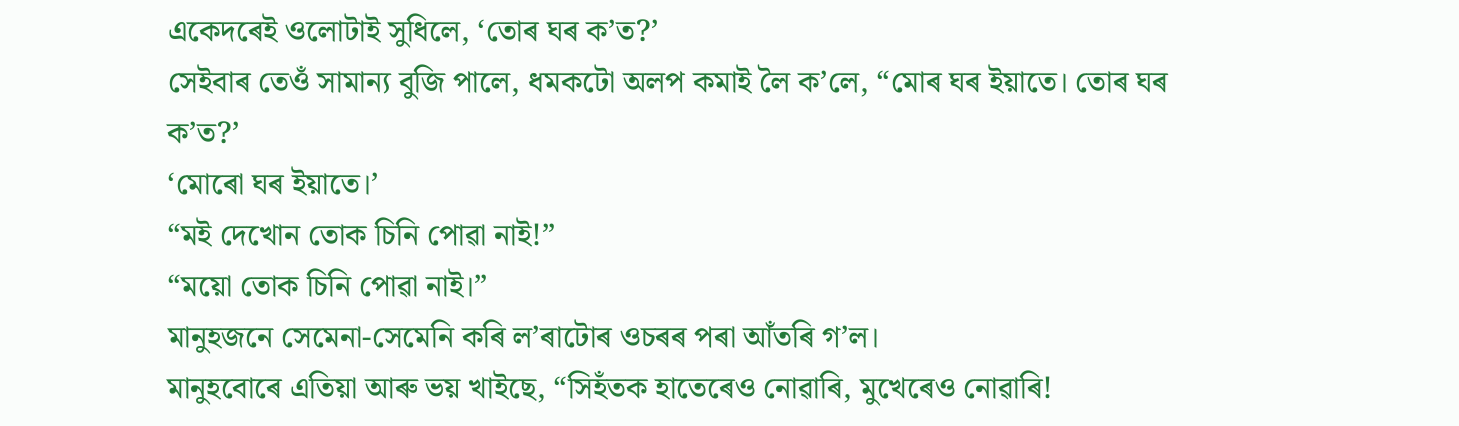একেদৰেই ওলোটাই সুধিলে, ‘তোৰ ঘৰ ক’ত?’
সেইবাৰ তেওঁ সামান্য বুজি পালে, ধমকটো অলপ কমাই লৈ ক’লে, “মোৰ ঘৰ ইয়াতে। তোৰ ঘৰ ক’ত?’
‘মোৰো ঘৰ ইয়াতে।’
“মই দেখোন তোক চিনি পোৱা নাই!”
“ময়ো তোক চিনি পোৱা নাই।”
মানুহজনে সেমেনা-সেমেনি কৰি ল’ৰাটোৰ ওচৰৰ পৰা আঁতৰি গ’ল।
মানুহবোৰে এতিয়া আৰু ভয় খাইছে, “সিহঁতক হাতেৰেও নোৱাৰি, মুখেৰেও নোৱাৰি!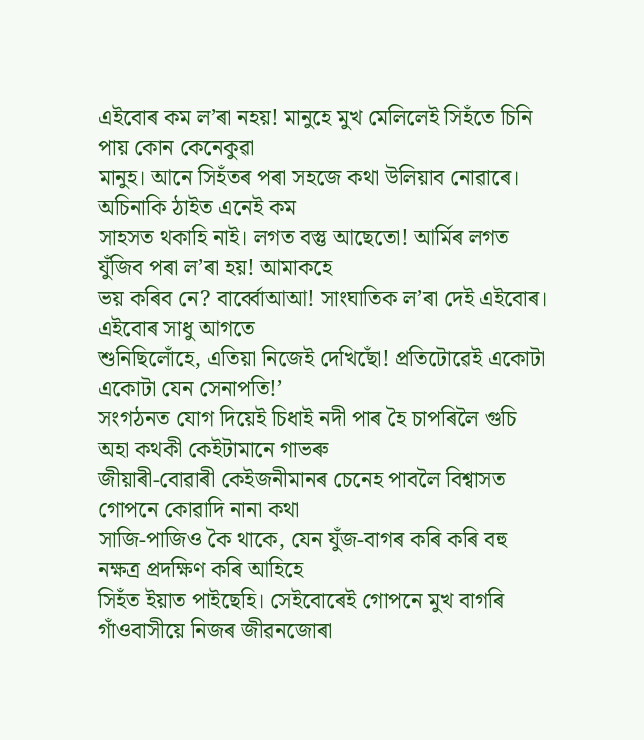এইবোৰ কম ল’ৰা নহয়! মানুহে মুখ মেলিলেই সিহঁতে চিনি পায় কোন কেনেকুৱা
মানুহ। আনে সিহঁতৰ পৰা সহজে কথা উলিয়াব নোৱাৰে। অচিনাকি ঠাইত এনেই কম
সাহসত থকাহি নাই। লগত বস্তু আছেতো! আৰ্মিৰ লগত যুঁজিব পৰা ল’ৰা হয়! আমাকহে
ভয় কৰিব নে? বাৰ্ব্বোআআ! সাংঘাতিক ল’ৰা দেই এইবোৰ। এইবোৰ সাধু আগতে
শুনিছিলোঁহে, এতিয়া নিজেই দেখিছোঁ! প্ৰতিটোৱেই একোটা একোটা যেন সেনাপতি!’
সংগঠনত যোগ দিয়েই চিধাই নদী পাৰ হৈ চাপৰিলৈ গুচি অহা কথকী কেইটামানে গাভৰু
জীয়াৰী-বোৱাৰী কেইজনীমানৰ চেনেহ পাবলৈ বিশ্বাসত গোপনে কোৱাদি নানা কথা
সাজি-পাজিও কৈ থাকে, যেন যুঁজ-বাগৰ কৰি কৰি বহু নক্ষত্ৰ প্ৰদক্ষিণ কৰি আহিহে
সিহঁত ইয়াত পাইছেহি। সেইবোৰেই গোপনে মুখ বাগৰি গাঁওবাসীয়ে নিজৰ জীৱনজোৰা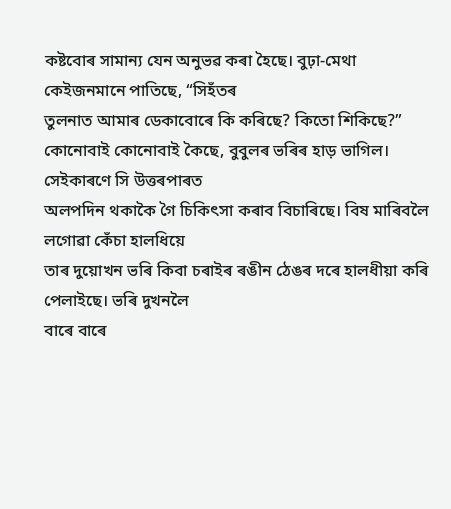কষ্টবোৰ সামান্য যেন অনুভৱ কৰা হৈছে। বুঢ়া-মেথা কেইজনমানে পাতিছে, “সিহঁতৰ
তুলনাত আমাৰ ডেকাবোৰে কি কৰিছে? কিতো শিকিছে?”
কোনোবাই কোনোবাই কৈছে, বুবুলৰ ভৰিৰ হাড় ভাগিল। সেইকাৰণে সি উত্তৰপাৰত
অলপদিন থকাকৈ গৈ চিকিৎসা কৰাব বিচাৰিছে। বিষ মাৰিবলৈ লগোৱা কেঁচা হালধিয়ে
তাৰ দুয়োখন ভৰি কিবা চৰাইৰ ৰঙীন ঠেঙৰ দৰে হালধীয়া কৰি পেলাইছে। ভৰি দুখনলৈ
বাৰে বাৰে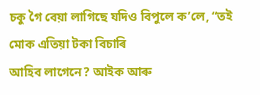চকু গৈ বেয়া লাগিছে যদিও বিপুলে ক’লে, “তই মোক এতিয়া টকা বিচাৰি
আহিব লাগেনে? আইক আৰু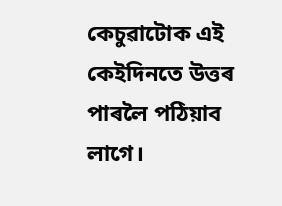কেচুৱাটোক এই কেইদিনতে উত্তৰ পাৰলৈ পঠিয়াব লাগে।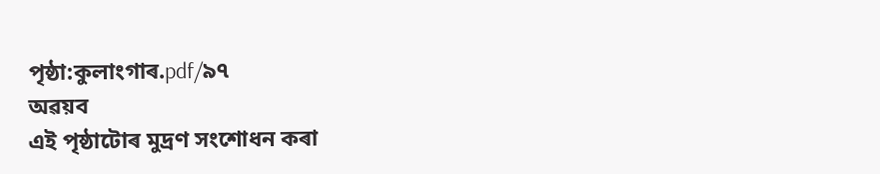পৃষ্ঠা:কুলাংগাৰ.pdf/৯৭
অৱয়ব
এই পৃষ্ঠাটোৰ মুদ্ৰণ সংশোধন কৰা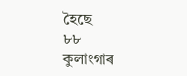হৈছে
৮৮
কুলাংগাৰ